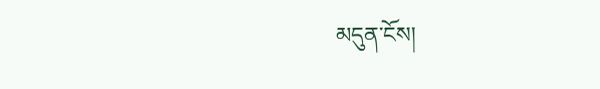མདུན་ངོས།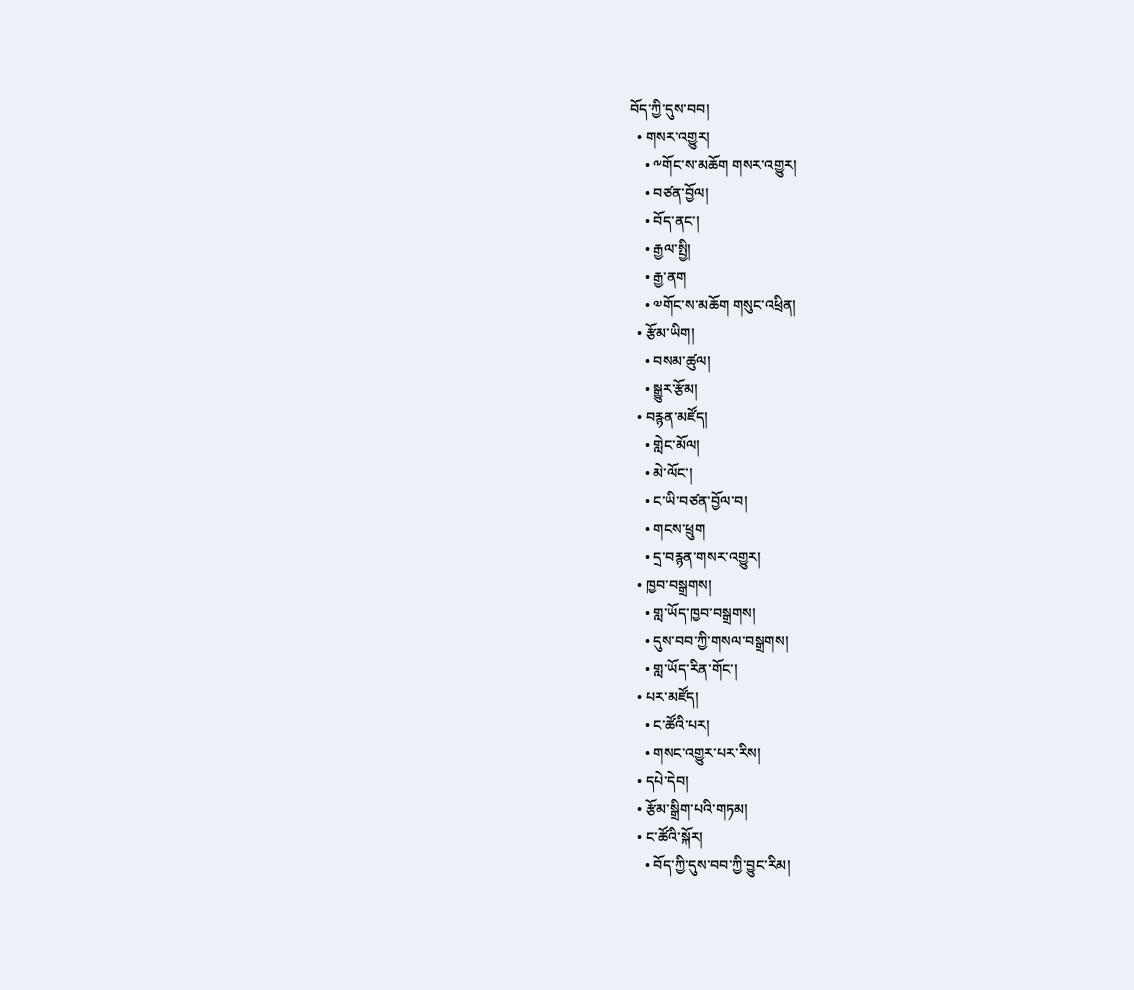བོད་ཀྱི་དུས་བབ།
  • གསར་འགྱུར།
    • ༸གོང་ས་མཆོག གསར་འགྱུར།
    • བཙན་བྱོལ།
    • བོད་ནང་།
    • རྒྱལ་སྤྱི།
    • རྒྱ་ནག
    • ༧གོང་ས་མཆོག གསུང་འཕྲིན།
  • རྩོམ་ཡིག།
    • བསམ་ཚུལ།
    • སྒྱུར་རྩོམ།
  • བརྙན་མཛོད།
    • གླེང་མོལ།
    • མེ་ལོང་།
    • ང་ཡི་བཙན་བྱོལ་བ།
    • གངས་ཕྲུག
    • དྲ་བརྙན་གསར་འགྱུར།
  • ཁྱབ་བསྒྲགས།
    • གླ་ཡོད་ཁྱབ་བསྒྲགས།
    • དུས་བབ་ཀྱི་གསལ་བསྒྲགས།
    • གླ་ཡོད་རིན་གོང་།
  • པར་མཛོད།
    • ང་ཚོའི་པར།
    • གསང་འགྱུར་པར་རིས།
  • དཔེ་དེབ།
  • རྩོམ་སྒྲིག་པའི་གཏམ།
  • ང་ཚོའི་སྐོར།
    • བོད་ཀྱི་དུས་བབ་ཀྱི་བྱུང་རིམ།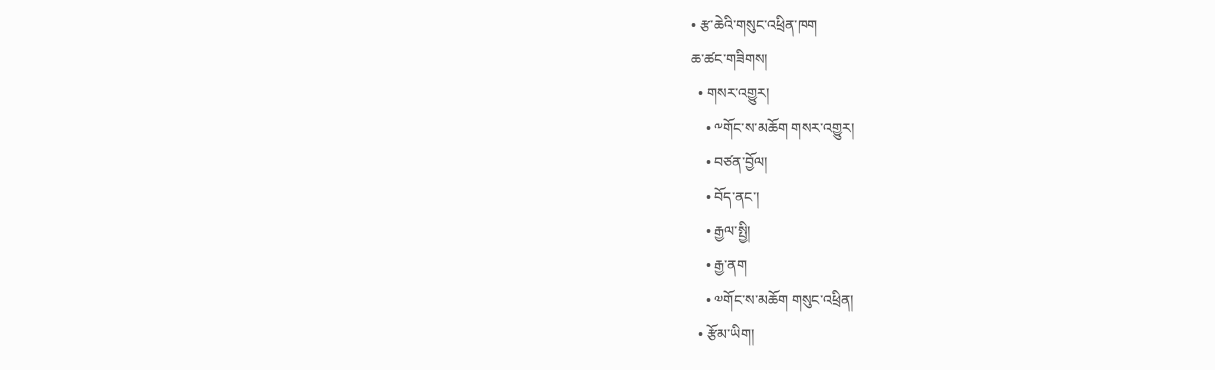• རྩ་ཆེའི་གསུང་འཕྲིན་ཁག
ཆ་ཚང་གཟིགས།
  • གསར་འགྱུར།
    • ༸གོང་ས་མཆོག གསར་འགྱུར།
    • བཙན་བྱོལ།
    • བོད་ནང་།
    • རྒྱལ་སྤྱི།
    • རྒྱ་ནག
    • ༧གོང་ས་མཆོག གསུང་འཕྲིན།
  • རྩོམ་ཡིག།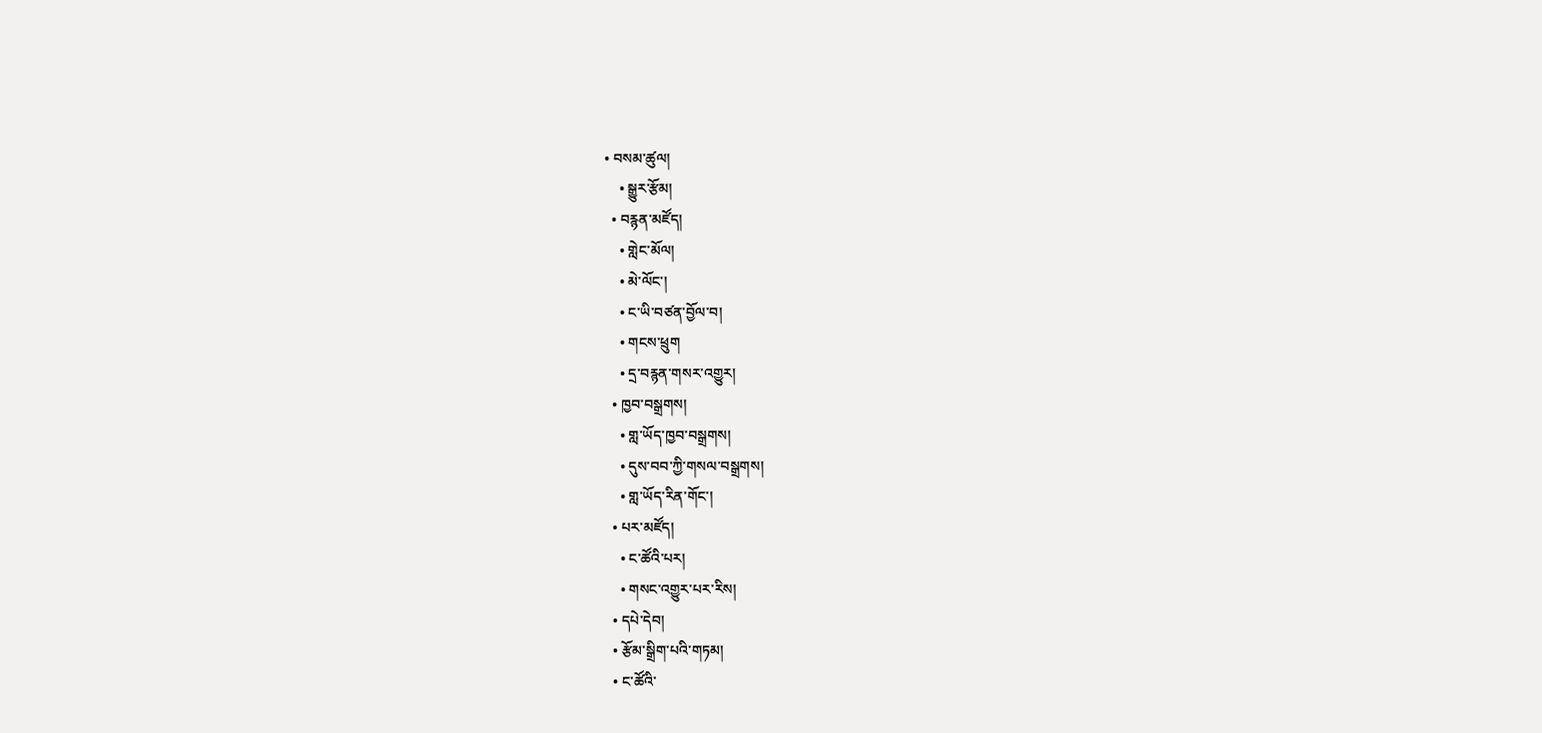• བསམ་ཚུལ།
    • སྒྱུར་རྩོམ།
  • བརྙན་མཛོད།
    • གླེང་མོལ།
    • མེ་ལོང་།
    • ང་ཡི་བཙན་བྱོལ་བ།
    • གངས་ཕྲུག
    • དྲ་བརྙན་གསར་འགྱུར།
  • ཁྱབ་བསྒྲགས།
    • གླ་ཡོད་ཁྱབ་བསྒྲགས།
    • དུས་བབ་ཀྱི་གསལ་བསྒྲགས།
    • གླ་ཡོད་རིན་གོང་།
  • པར་མཛོད།
    • ང་ཚོའི་པར།
    • གསང་འགྱུར་པར་རིས།
  • དཔེ་དེབ།
  • རྩོམ་སྒྲིག་པའི་གཏམ།
  • ང་ཚོའི་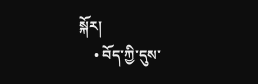སྐོར།
    • བོད་ཀྱི་དུས་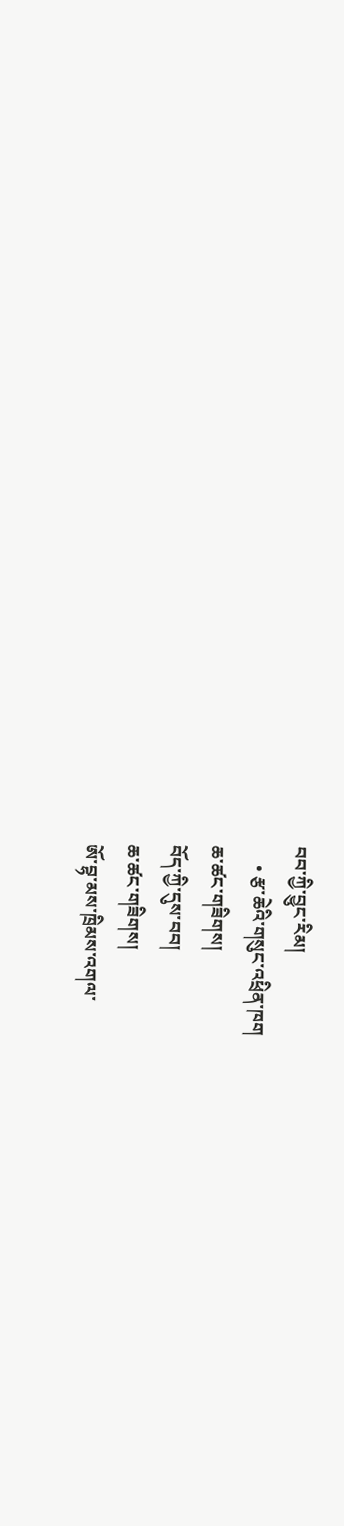བབ་ཀྱི་བྱུང་རིམ།
    • རྩ་ཆེའི་གསུང་འཕྲིན་ཁག
ཆ་ཚང་གཟིགས།
བོད་ཀྱི་དུས་བབ།
ཆ་ཚང་གཟིགས།
ཨོ་བྷ་མས་ཁྲིམས་འགལ་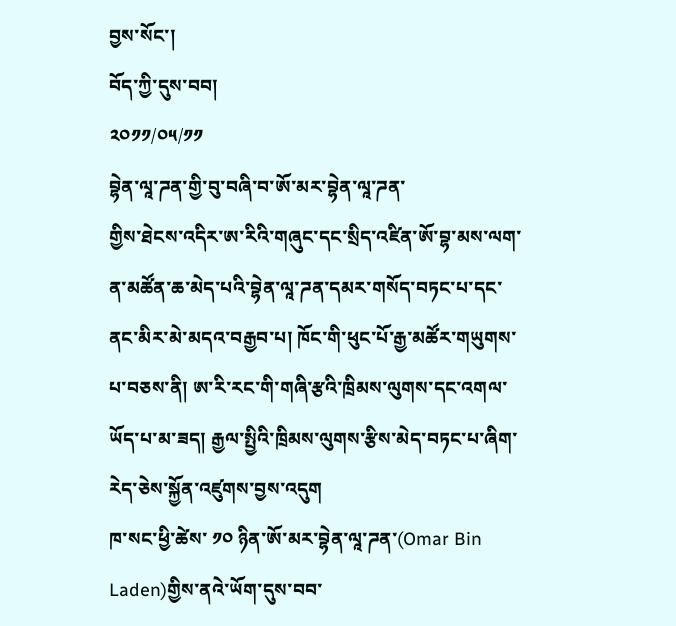བྱས་སོང་།
བོད་ཀྱི་དུས་བབ།
༢༠༡༡/༠༥/༡༡
བྷེན་ལཱ་ཌན་གྱི་བུ་བཞི་བ་ཨོ་མར་བྷེན་ལཱ་ཌན་
གྱིས་ཐེངས་འདིར་ཨ་རིའི་གཞུང་དང་སྲིད་འཛིན་ཨོ་བྷ་མས་ལག་ན་མཚོན་ཆ་མེད་པའི་བྷེན་ལཱ་ཌན་དམར་གསོད་བཏང་པ་དང་ནང་མིར་མེ་མདའ་བརྒྱབ་པ། ཁོང་གི་ཕུང་པོ་རྒྱ་མཚོར་གཡུགས་པ་བཅས་ནི། ཨ་རི་རང་གི་གཞི་རྩའི་ཁྲིམས་ལུགས་དང་འགལ་ཡོད་པ་མ་ཟད། རྒྱལ་སྤྱིའི་ཁྲིམས་ལུགས་རྩིས་མེད་བཏང་པ་ཞིག་རེད་ཅེས་སྐྱོན་འཛུགས་བྱས་འདུག
ཁ་སང་ཕྱི་ཚེས་ ༡༠ ཉིན་ཨོ་མར་བྷེན་ལཱ་ཌན་(Omar Bin Laden)གྱིས་ནའེ་ཡོག་དུས་བབ་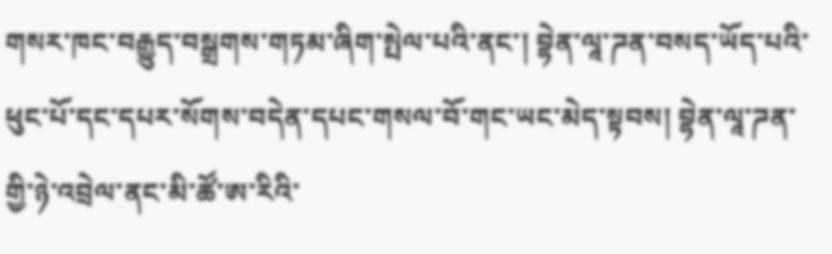གསར་ཁང་བརྒྱུད་བསྒྲགས་གཏམ་ཞིག་སྤེལ་པའི་ནང་། བྷེན་ལཱ་ཌན་བསད་ཡོད་པའི་ཕུང་པོ་དང་དཔར་སོགས་བདེན་དཔང་གསལ་བོ་གང་ཡང་མེད་སྟབས། བྷེན་ལཱ་ཌན་གྱི་ཉེ་འབྲེལ་ནང་མི་ཚོ་ཨ་རིའི་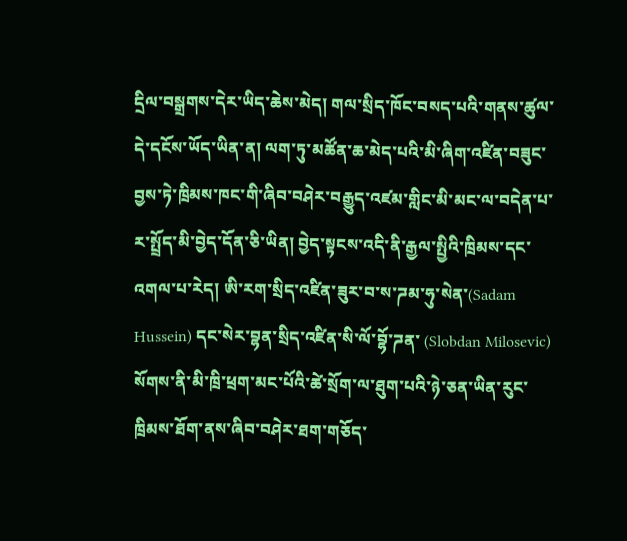དྲིལ་བསྒྲགས་དེར་ཡིད་ཆེས་མེད། གལ་སྲིད་ཁོང་བསད་པའི་གནས་ཚུལ་དེ་དངོས་ཡོད་ཡིན་ན། ལག་ཏུ་མཚོན་ཆ་མེད་པའི་མི་ཞིག་འཛིན་བཟུང་བྱས་ཏེ་ཁྲིམས་ཁང་གི་ཞིབ་བཤེར་བརྒྱུད་འཛམ་གླིང་མི་མང་ལ་བདེན་པ་ར་སྤྲོད་མི་བྱེད་དོན་ཅི་ཡིན། བྱེད་སྟངས་འདི་ནི་རྒྱལ་སྤྱིའི་ཁྲིམས་དང་འགལ་པ་རེད། ཨི་རག་སྲིད་འཛིན་ཟུར་བ་ས་ཌམ་ཧུ་སེན་(Sadam Hussein) དང་སེར་བྷན་སྲིད་འཛིན་སི་ལོ་བྷོ་ཌན་ (Slobdan Milosevic) སོགས་ནི་མི་ཁྲི་ཕྲག་མང་པོའི་ཚེ་སྲོག་ལ་ཐུག་པའི་ཉེ་ཅན་ཡིན་རུང་ཁྲིམས་ཐོག་ནས་ཞིབ་བཤེར་ཐག་གཅོད་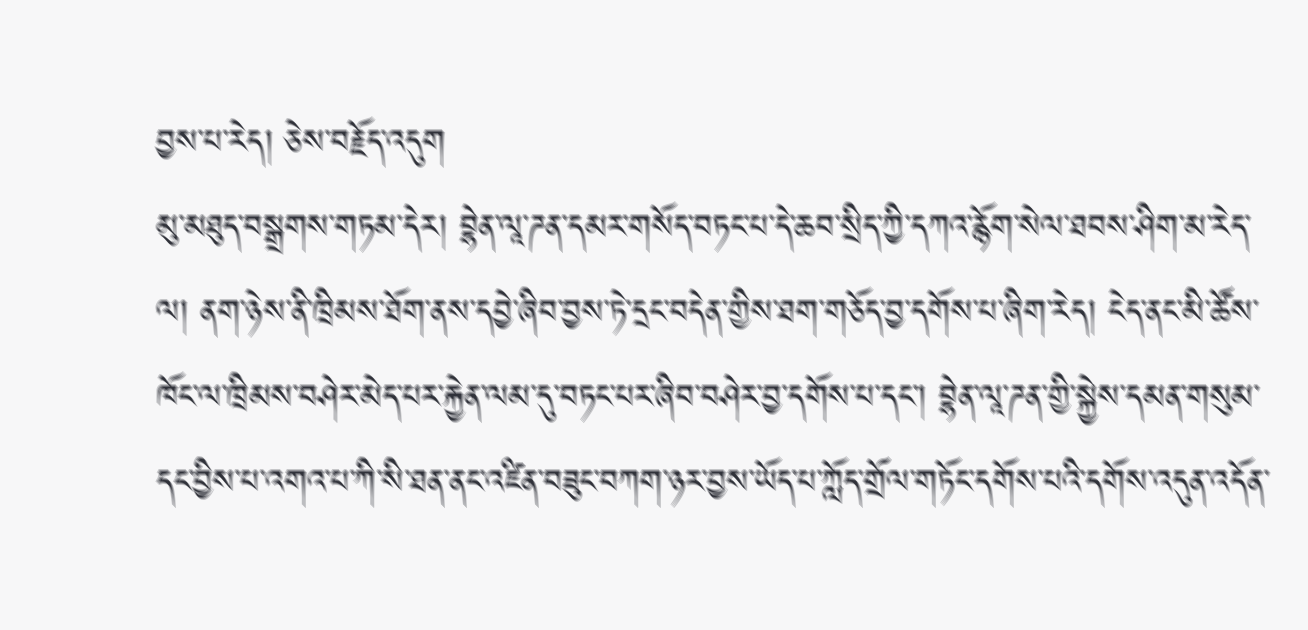བྱས་པ་རེད། ཅེས་བརྗོད་འདུག
མུ་མཐུད་བསྒྲགས་གཏམ་དེར། བྷེན་ལཱ་ཌན་དམར་གསོད་བཏང་པ་དེ་ཆབ་སྲིད་ཀྱི་དཀའ་རྙོག་སེལ་ཐབས་ཤིག་མ་རེད་ལ། ནག་ཉེས་ནི་ཁྲིམས་ཐོག་ནས་དབྱེ་ཞིབ་བྱས་ཏེ་དྲང་བདེན་གྱིས་ཐག་གཅོད་བྱ་དགོས་པ་ཞིག་རེད། ངེད་ནང་མི་ཚོས་ཁོང་ལ་ཁྲིམས་བཤེར་མེད་པར་རྐྱེན་ལམ་དུ་བཏང་པར་ཞིབ་བཤེར་བྱ་དགོས་པ་དང་། བྷེན་ལཱ་ཌན་གྱི་སྐྱེས་དམན་གསུམ་དང་བྱིས་པ་འགའ་པ་ཀི་སི་ཐན་ནང་འཛིན་བཟུང་བཀག་ཉར་བྱས་ཡོད་པ་ཀློད་གྲོལ་གཏོང་དགོས་པའི་དགོས་འདུན་འདོན་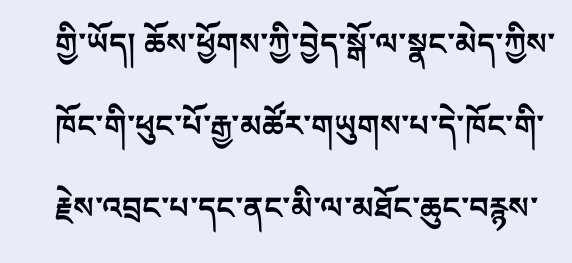གྱི་ཡོད། ཆོས་ཕྱོགས་ཀྱི་བྱེད་སྒོ་ལ་སྣང་མེད་ཀྱིས་ཁོང་གི་ཕུང་པོ་རྒྱ་མཚོར་གཡུགས་པ་དེ་ཁོང་གི་རྗེས་འབྲང་པ་དང་ནང་མི་ལ་མཐོང་ཆུང་བརྙས་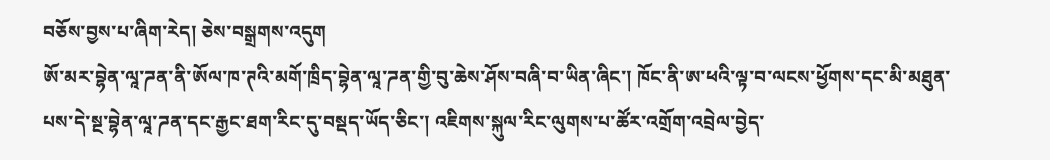བཅོས་བྱས་པ་ཞིག་རེད། ཅེས་བསྒྲགས་འདུག
ཨོ་མར་བྷེན་ལཱ་ཌན་ནི་ཨོལ་ཁ་ཊའི་མགོ་ཁྲིད་བྷེན་ལཱ་ཌན་གྱི་བུ་ཆེས་ཤོས་བཞི་བ་ཡིན་ཞིང་། ཁོང་ནི་ཨ་ཕའི་ལྟ་བ་ལངས་ཕྱོགས་དང་མི་མཐུན་པས་དེ་སྔ་བྷེན་ལཱ་ཌན་དང་རྒྱང་ཐག་རིང་དུ་བསྡད་ཡོད་ཅིང་། འཇིགས་སྐུལ་རིང་ལུགས་པ་ཚོར་འགྲོག་འབྲེལ་བྱེད་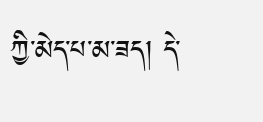ཀྱི་མེད་པ་མ་ཟད། དེ་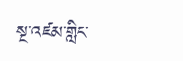སྔ་འཛམ་གླིང་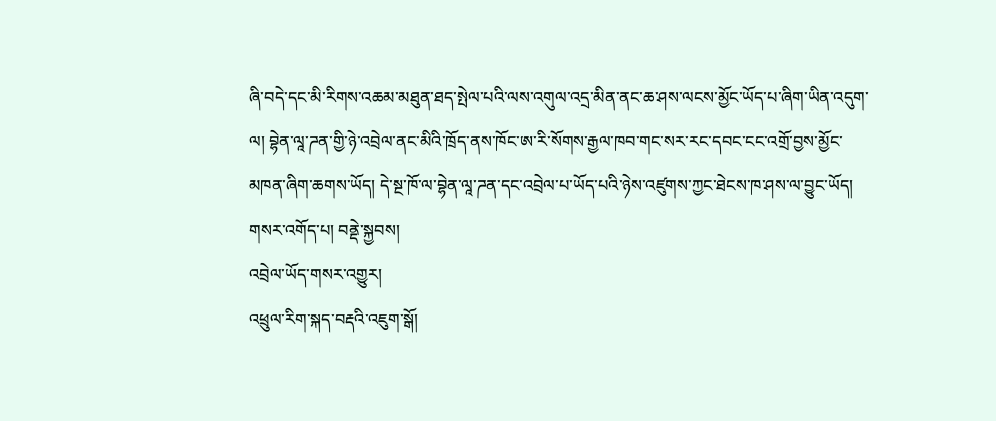ཞི་བདེ་དང་མི་རིགས་འཆམ་མཐུན་ཐད་སྤེལ་པའི་ལས་འགུལ་འདྲ་མིན་ནང་ཆ་ཤས་ལངས་མྱོང་ཡོད་པ་ཞིག་ཡིན་འདུག་ལ། བྷེན་ལཱ་ཌན་གྱི་ཉེ་འབྲེལ་ནང་མིའི་ཁྲོད་ནས་ཁོང་ཨ་རི་སོགས་རྒྱལ་ཁབ་གང་སར་རང་དབང་ངང་འགྲོ་བྱས་མྱོང་མཁན་ཞིག་ཆགས་ཡོད། དེ་སྔ་ཁོ་ལ་བྷེན་ལཱ་ཌན་དང་འབྲེལ་པ་ཡོད་པའི་ཉེས་འཛུགས་ཀྱང་ཐེངས་ཁ་ཤས་ལ་བྱུང་ཡོད།
གསར་འགོད་པ། བནྡེ་སྐྱབས།
འབྲེལ་ཡོད་གསར་འགྱུར།
འཕྲུལ་རིག་སྐད་བརྡའི་འཇུག་སྒོ།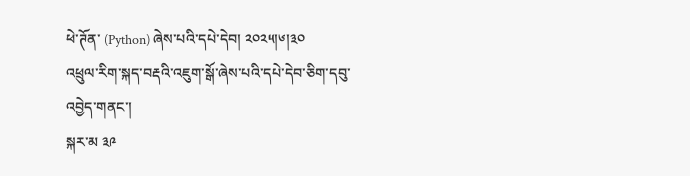ཕེ་ཊོན་ (Python) ཞེས་པའི་དཔེ་དེབ། ༢༠༢༥།༦།༣༠
འཕྲུལ་རིག་སྐད་བརྡའི་འཇུག་སྒོ་ཞེས་པའི་དཔེ་དེབ་ཅིག་དབུ་འབྱེད་གནང་།
སྐར་མ ༣༩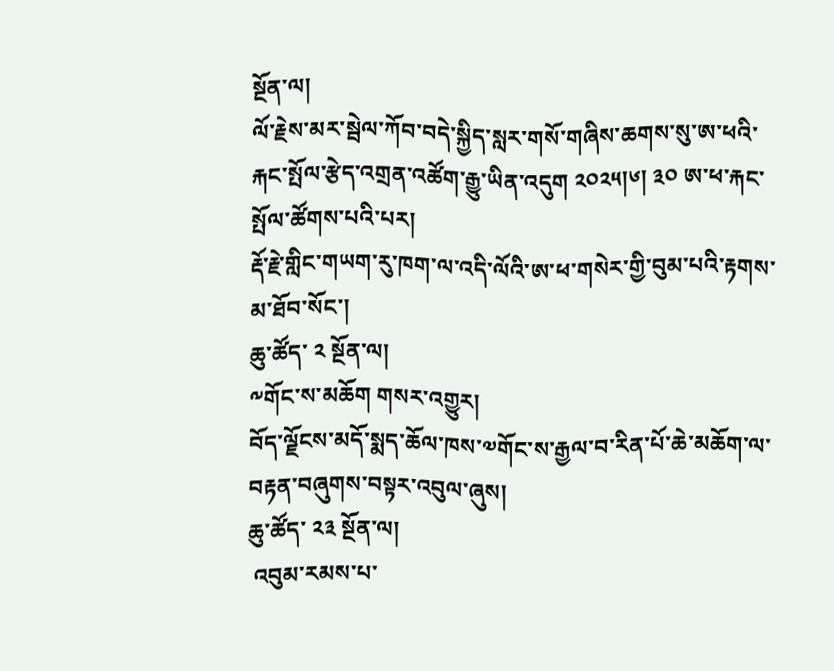སྔོན་ལ།
ལོ་རྗེས་མར་སྦེལ་ཀོབ་བདེ་སྐྱིད་སླར་གསོ་གཞིས་ཆགས་སུ་ཨ་ཕའི་རྐང་སྤོལ་རྩེད་འགྲན་འཚོག་རྒྱུ་ཡིན་འདུག ༢༠༢༥།༦། ༣༠ ཨ་ཕ་རྐང་སྤོལ་ཚོགས་པའི་པར།
རྡོ་རྗེ་གླིང་གཡག་རུ་ཁག་ལ་འདི་ལོའི་ཨ་ཕ་གསེར་གྱི་བུམ་པའི་རྟགས་མ་ཐོབ་སོང་།
ཆུ་ཚོད་ ༢ སྔོན་ལ།
༸གོང་ས་མཆོག གསར་འགྱུར།
བོད་ལྗོངས་མདོ་སྨད་ཆོལ་ཁས་༧གོང་ས་རྒྱལ་བ་རིན་པོ་ཆེ་མཆོག་ལ་བརྟན་བཞུགས་བསྟར་འབུལ་ཞུས།
ཆུ་ཚོད་ ༢༣ སྔོན་ལ།
 འབུམ་རམས་པ་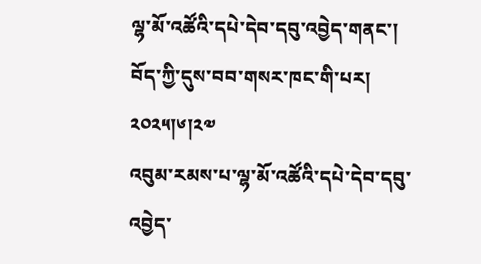ལྷ་མོ་འཚོའི་དཔེ་དེབ་དབུ་འབྱེད་གནང་། བོད་ཀྱི་དུས་བབ་གསར་ཁང་གི་པར། ༢༠༢༥།༦།༢༧
འབུམ་རམས་པ་ལྷ་མོ་འཚོའི་དཔེ་དེབ་དབུ་འབྱེད་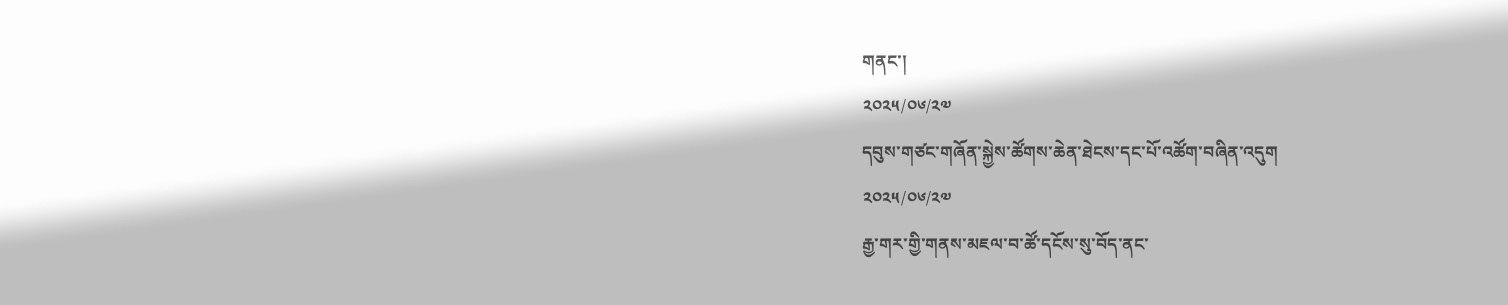གནང་།
༢༠༢༥/༠༦/༢༧
དབུས་གཙང་གཞོན་སྐྱེས་ཚོགས་ཆེན་ཐེངས་དང་པོ་འཚོག་བཞིན་འདུག
༢༠༢༥/༠༦/༢༧
རྒྱ་གར་གྱི་གནས་མཇལ་བ་ཚོ་དངོས་སུ་བོད་ནང་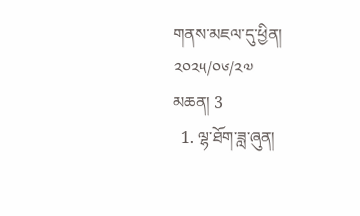གནས་མཇལ་དུ་ཕྱིན།
༢༠༢༥/༠༦/༢༧
མཆན། 3
  1. ལྷ་ཐོག་ཟླ་ཞུན།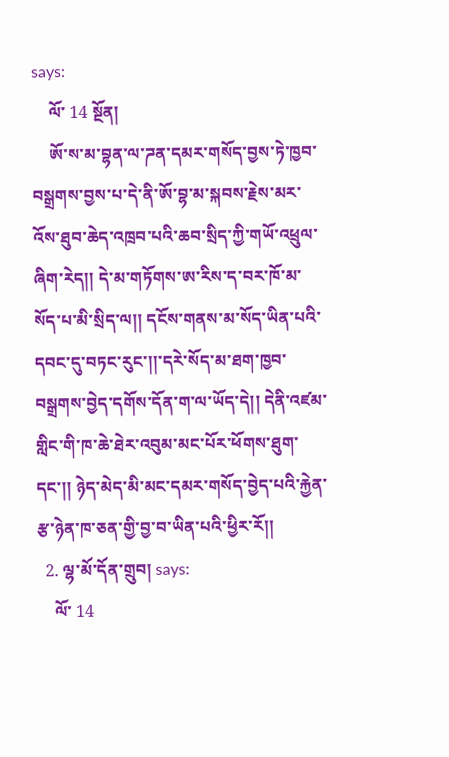says:
    ལོ་ 14 སྔོན།
    ཨོ་ས་མ་བྷན་ལ་ཌན་དམར་གསོད་བྱས་ཏེ་ཁྱབ་བསྒྲགས་བྱས་པ་དེ་ནི་ཨོ་བྷ་མ་སྐབས་རྗེས་མར་འོས་ཐུབ་ཆེད་འཁྲབ་པའི་ཆབ་སྲིད་ཀྱི་གཡོ་འཕྲུལ་ཞིག་རེད།། དེ་མ་གཏོགས་ཨ་རིས་ད་བར་ཁོ་མ་སོད་པ་མི་སྲིད་ལ།། དངོས་གནས་མ་སོད་ཡིན་པའི་དབང་དུ་བཏང་རུང་།།་དརེ་སོད་མ་ཐག་ཁྱབ་བསྒྲགས་བྱེད་དགོས་དོན་ག་ལ་ཡོད་དེ།། དེནི་འཛམ་གླིང་གི་ཁ་ཆེ་ཐེར་འབུམ་མང་པོར་ཕོགས་ཐུག་དང་།། ཉེད་མེད་མི་མང་དམར་གསོད་བྱེད་པའི་རྐྱེན་རྩ་ཉེན་ཁ་ཅན་གྱི་བྱ་བ་ཡིན་པའི་ཕྱིར་རོ།།
  2. ལྷ་མོ་དོན་གྲུབ། says:
    ལོ་ 14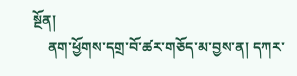སྔོན།
    ནག་ཕྱོགས་དགྲ་བོ་ཚར་གཅོད་མ་བྱས་ན། དཀར་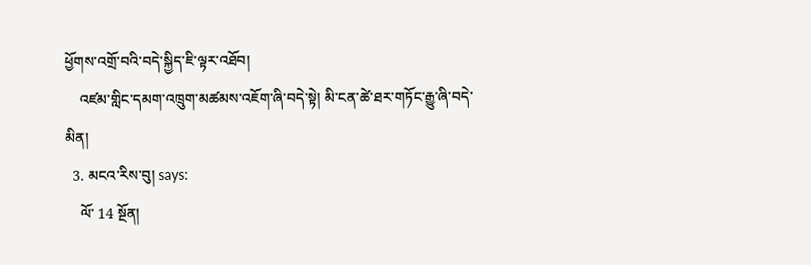ཕྱོགས་འགྲོ་བའི་བདེ་སྐྱིད་ཇི་ལྟར་འཐོབ།
    འཛམ་གླིང་དམག་འཁྲུག་མཚམས་འཇོག་ཞི་བདེ་སྟེ། མི་ངན་ཚེ་ཐར་གཏོང་རྒྱུ་ཞི་བདེ་མིན།
  3. མངའ་རིས་བུ། says:
    ལོ་ 14 སྔོན།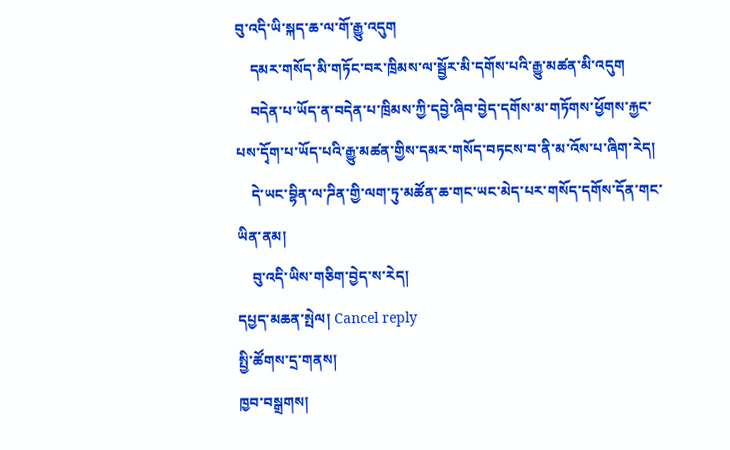བུ་འདི་ཡི་སྐད་ཆ་ལ་གོ་རྒྱུ་འདུག
    དམར་གསོད་མི་གཏོང་བར་ཁྲིམས་ལ་སྦྱོར་མི་དགོས་པའི་རྒྱུ་མཚན་མི་འདུག
    བདེན་པ་ཡོད་ན་བདེན་པ་ཁྲིམས་ཀྱི་དབྱེ་ཞིབ་བྱེད་དགོས་མ་གཏོགས་ཕྱོགས་རྐྱང་པས་དྭོག་པ་ཡོད་པའི་རྒྱུ་མཚན་གྱིས་དམར་གསོད་བཏངས་བ་ནི་མ་འོས་པ་ཞིག་རེད།
    དེ་ཡང་བྷིན་ལ་ཌིན་གྱི་ལག་ཏུ་མཚོན་ཆ་གང་ཡང་མེད་པར་གསོད་དགོས་དོན་གང་ཡིན་ནམ།
    བུ་འདི་ཡིས་གཅིག་བྱེད་ས་རེད།
དཔྱད་མཆན་སྤེལ། Cancel reply
སྤྱི་ཚོགས་དྲ་གནས།
ཁྱབ་བསྒྲགས།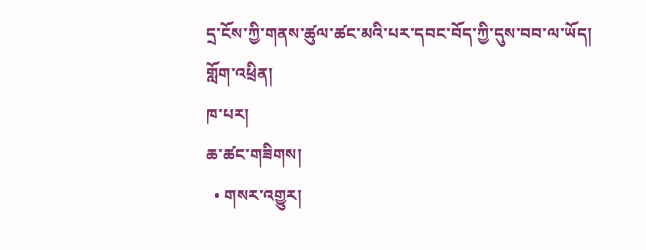དྲ་ངོས་ཀྱི་གནས་ཚུལ་ཚང་མའི་པར་དབང་བོད་ཀྱི་དུས་བབ་ལ་ཡོད།
གློག་འཕྲིན།
ཁ་པར།
ཆ་ཚང་གཟིགས།
  • གསར་འགྱུར།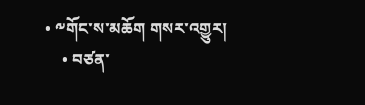• ༸གོང་ས་མཆོག གསར་འགྱུར།
    • བཙན་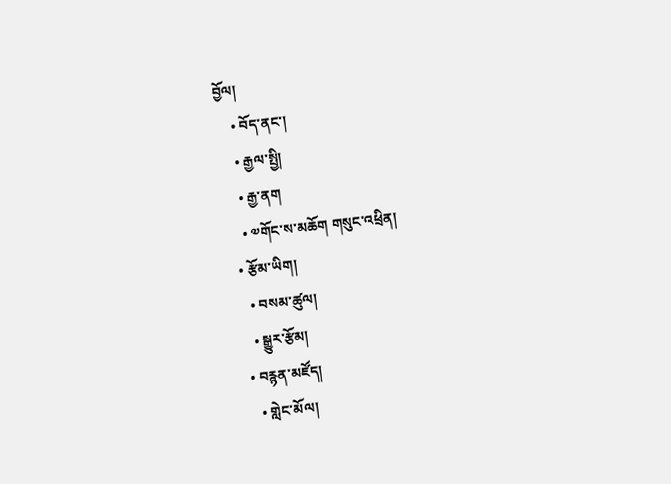བྱོལ།
    • བོད་ནང་།
    • རྒྱལ་སྤྱི།
    • རྒྱ་ནག
    • ༧གོང་ས་མཆོག གསུང་འཕྲིན།
  • རྩོམ་ཡིག།
    • བསམ་ཚུལ།
    • སྒྱུར་རྩོམ།
  • བརྙན་མཛོད།
    • གླེང་མོལ།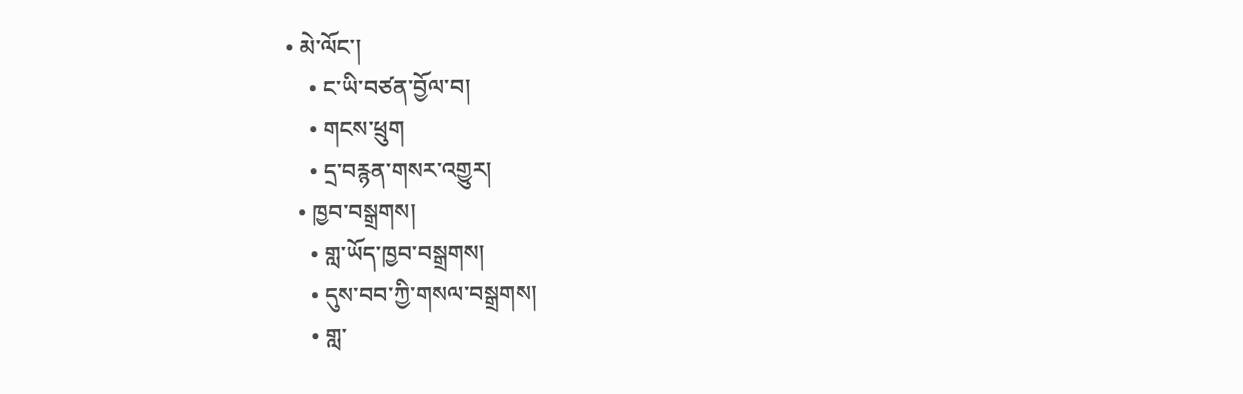• མེ་ལོང་།
    • ང་ཡི་བཙན་བྱོལ་བ།
    • གངས་ཕྲུག
    • དྲ་བརྙན་གསར་འགྱུར།
  • ཁྱབ་བསྒྲགས།
    • གླ་ཡོད་ཁྱབ་བསྒྲགས།
    • དུས་བབ་ཀྱི་གསལ་བསྒྲགས།
    • གླ་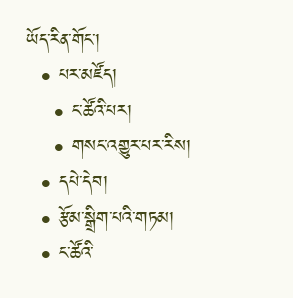ཡོད་རིན་གོང་།
  • པར་མཛོད།
    • ང་ཚོའི་པར།
    • གསང་འགྱུར་པར་རིས།
  • དཔེ་དེབ།
  • རྩོམ་སྒྲིག་པའི་གཏམ།
  • ང་ཚོའི་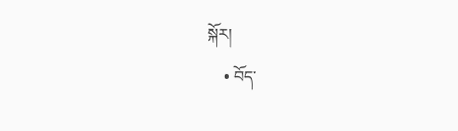སྐོར།
    • བོད་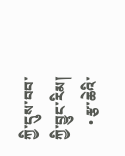ཀྱི་དུས་བབ་ཀྱི་བྱུང་རིམ།
    • རྩ་ཆེའི་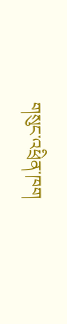གསུང་འཕྲིན་ཁག